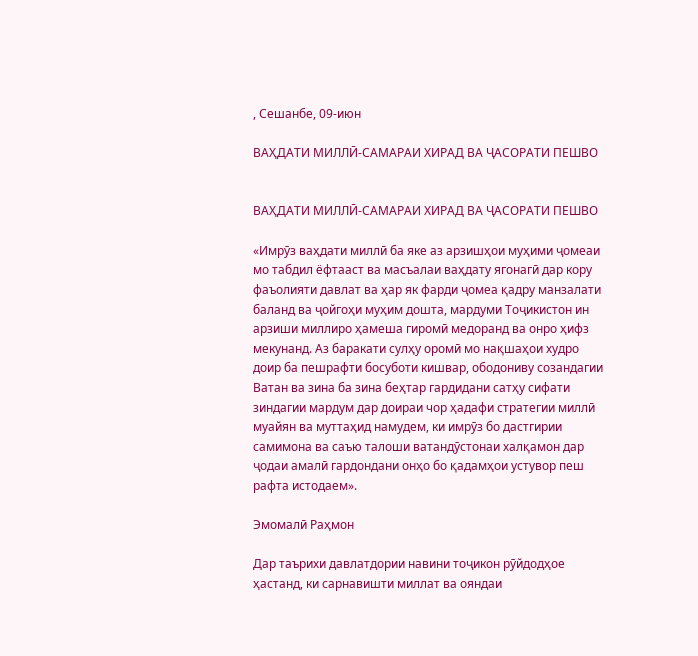, Сешанбе, 09-июн

ВАҲДАТИ МИЛЛӢ-САМАРАИ ХИРАД ВА ҶАСОРАТИ ПЕШВО


ВАҲДАТИ МИЛЛӢ-САМАРАИ ХИРАД ВА ҶАСОРАТИ ПЕШВО

«Имрӯз ваҳдати миллӣ ба яке аз арзишҳои муҳими ҷомеаи мо табдил ёфтааст ва масъалаи ваҳдату ягонагӣ дар кору фаъолияти давлат ва ҳар як фарди ҷомеа қадру манзалати баланд ва ҷойгоҳи муҳим дошта, мардуми Тоҷикистон ин арзиши миллиро ҳамеша гиромӣ медоранд ва онро ҳифз мекунанд. Аз баракати сулҳу оромӣ мо нақшаҳои худро доир ба пешрафти босуботи кишвар, ободониву созандагии Ватан ва зина ба зина беҳтар гардидани сатҳу сифати зиндагии мардум дар доираи чор ҳадафи стратегии миллӣ муайян ва муттаҳид намудем, ки имрӯз бо дастгирии самимона ва саъю талоши ватандӯстонаи халқамон дар ҷодаи амалӣ гардондани онҳо бо қадамҳои устувор пеш рафта истодаем».

Эмомалӣ Раҳмон

Дар таърихи давлатдории навини тоҷикон рӯйдодҳое ҳастанд, ки сарнавишти миллат ва ояндаи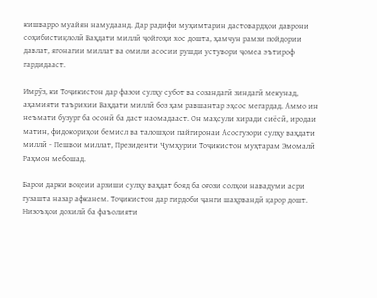кишварро муайян намудаанд. Дар радифи муҳимтарин дастовардҳои даврони соҳибистиқлолӣ Ваҳдати миллӣ ҷойгоҳи хос дошта, ҳамчун рамзи пойдории давлат, ягонагии миллат ва омили асосии рушди устувори ҷомеа эътироф гардидааст.

Имрӯз, ки Тоҷикистон дар фазои сулҳу субот ва созандагӣ зиндагӣ мекунад, аҳамияти таърихии Ваҳдати миллӣ боз ҳам равшантар эҳсос мегардад. Аммо ин неъмати бузург ба осонӣ ба даст наомадааст. Он маҳсули хиради сиёсӣ, иродаи матин, фидокориҳои бемисл ва талошҳои пайгиронаи Асосгузори сулҳу ваҳдати миллӣ - Пешвои миллат, Президенти Ҷумҳурии Тоҷикистон муҳтарам Эмомалӣ Раҳмон мебошад.

Барои дарки воқеии арзиши сулҳу ваҳдат бояд ба оғози солҳои навадуми асри гузашта назар афканем. Тоҷикистон дар гирдоби ҷанги шаҳрвандӣ қарор дошт. Низоъҳои дохилӣ ба фаъолияти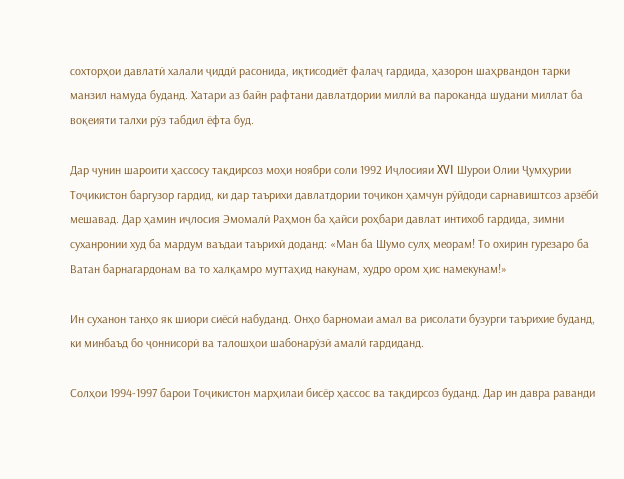сохторҳои давлатӣ халали ҷиддӣ расонида, иқтисодиёт фалаҷ гардида, ҳазорон шаҳрвандон тарки манзил намуда буданд. Хатари аз байн рафтани давлатдории миллӣ ва пароканда шудани миллат ба воқеияти талхи рӯз табдил ёфта буд.

Дар чунин шароити ҳассосу тақдирсоз моҳи ноябри соли 1992 Иҷлосияи XVI Шурои Олии Ҷумҳурии Тоҷикистон баргузор гардид, ки дар таърихи давлатдории тоҷикон ҳамчун рӯйдоди сарнавиштсоз арзёбӣ мешавад. Дар ҳамин иҷлосия Эмомалӣ Раҳмон ба ҳайси роҳбари давлат интихоб гардида, зимни суханронии худ ба мардум ваъдаи таърихӣ доданд: «Ман ба Шумо сулҳ меорам! То охирин гурезаро ба Ватан барнагардонам ва то халқамро муттаҳид накунам, худро ором ҳис намекунам!»

Ин суханон танҳо як шиори сиёсӣ набуданд. Онҳо барномаи амал ва рисолати бузурги таърихие буданд, ки минбаъд бо ҷоннисорӣ ва талошҳои шабонарӯзӣ амалӣ гардиданд.

Солҳои 1994-1997 барои Тоҷикистон марҳилаи бисёр ҳассос ва тақдирсоз буданд. Дар ин давра раванди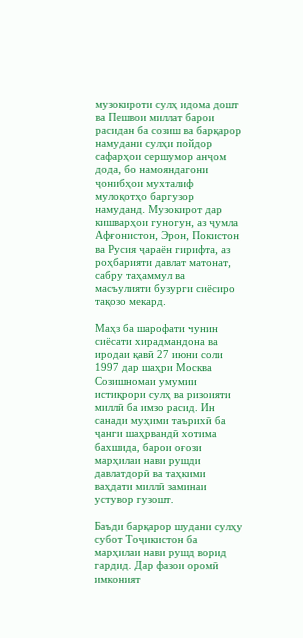музокироти сулҳ идома дошт ва Пешвои миллат барои расидан ба созиш ва барқарор намудани сулҳи пойдор сафарҳои сершумор анҷом дода, бо намояндагони ҷонибҳои мухталиф мулоқотҳо баргузор намуданд. Музокирот дар кишварҳои гуногун, аз ҷумла Афғонистон, Эрон, Покистон ва Русия ҷараён гирифта, аз роҳбарияти давлат матонат, сабру таҳаммул ва масъулияти бузурги сиёсиро тақозо мекард.

Маҳз ба шарофати чунин сиёсати хирадмандона ва иродаи қавӣ 27 июни соли 1997 дар шаҳри Москва Созишномаи умумии истиқрори сулҳ ва ризоияти миллӣ ба имзо расид. Ин санади муҳими таърихӣ ба ҷанги шаҳрвандӣ хотима бахшида, барои оғози марҳилаи нави рушди давлатдорӣ ва таҳкими ваҳдати миллӣ заминаи устувор гузошт.

Баъди барқарор шудани сулҳу субот Тоҷикистон ба марҳилаи нави рушд ворид гардид. Дар фазои оромӣ имконият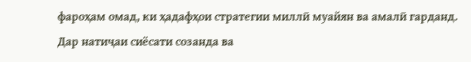фароҳам омад, ки ҳадафҳои стратегии миллӣ муайян ва амалӣ гарданд. Дар натиҷаи сиёсати созанда ва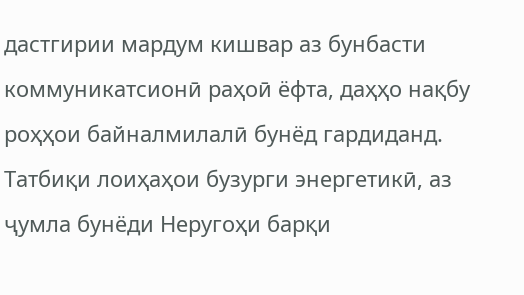дастгирии мардум кишвар аз бунбасти коммуникатсионӣ раҳоӣ ёфта, даҳҳо нақбу роҳҳои байналмилалӣ бунёд гардиданд. Татбиқи лоиҳаҳои бузурги энергетикӣ, аз ҷумла бунёди Неругоҳи барқи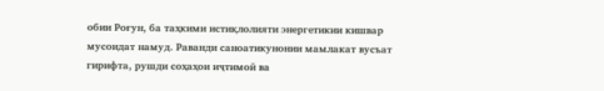обии Роғун, ба таҳкими истиқлолияти энергетикии кишвар мусоидат намуд. Раванди саноатикунонии мамлакат вусъат гирифта, рушди соҳаҳои иҷтимоӣ ва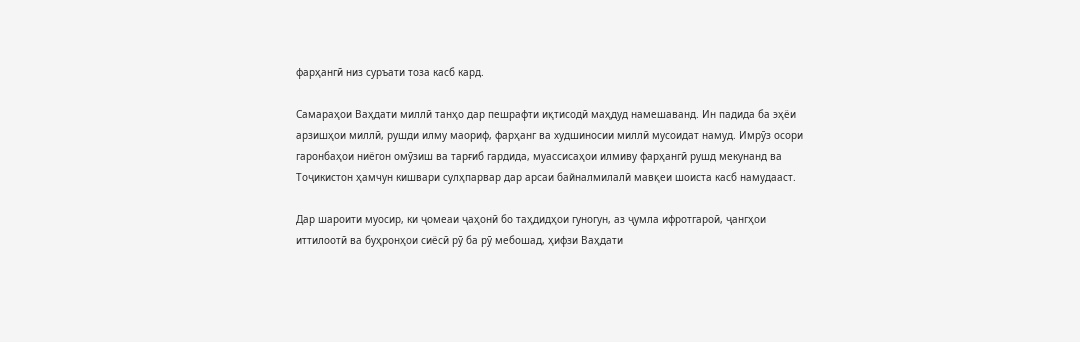фарҳангӣ низ суръати тоза касб кард.

Самараҳои Ваҳдати миллӣ танҳо дар пешрафти иқтисодӣ маҳдуд намешаванд. Ин падида ба эҳёи арзишҳои миллӣ, рушди илму маориф, фарҳанг ва худшиносии миллӣ мусоидат намуд. Имрӯз осори гаронбаҳои ниёгон омӯзиш ва тарғиб гардида, муассисаҳои илмиву фарҳангӣ рушд мекунанд ва Тоҷикистон ҳамчун кишвари сулҳпарвар дар арсаи байналмилалӣ мавқеи шоиста касб намудааст.

Дар шароити муосир, ки ҷомеаи ҷаҳонӣ бо таҳдидҳои гуногун, аз ҷумла ифротгароӣ, ҷангҳои иттилоотӣ ва буҳронҳои сиёсӣ рӯ ба рӯ мебошад, ҳифзи Ваҳдати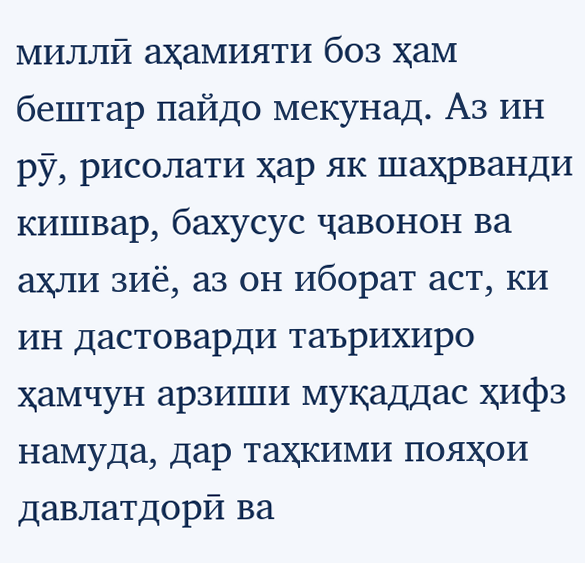миллӣ аҳамияти боз ҳам бештар пайдо мекунад. Аз ин рӯ, рисолати ҳар як шаҳрванди кишвар, бахусус ҷавонон ва аҳли зиё, аз он иборат аст, ки ин дастоварди таърихиро ҳамчун арзиши муқаддас ҳифз намуда, дар таҳкими пояҳои давлатдорӣ ва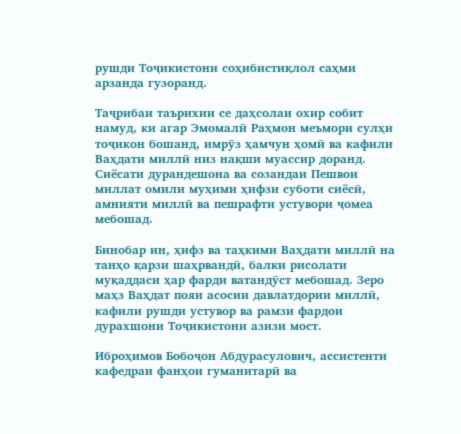рушди Тоҷикистони соҳибистиқлол саҳми арзанда гузоранд.

Таҷрибаи таърихии се даҳсолаи охир собит намуд, ки агар Эмомалӣ Раҳмон меъмори сулҳи тоҷикон бошанд, имрӯз ҳамчун ҳомӣ ва кафили Ваҳдати миллӣ низ нақши муассир доранд. Сиёсати дурандешона ва созандаи Пешвои миллат омили муҳими ҳифзи суботи сиёсӣ, амнияти миллӣ ва пешрафти устувори ҷомеа мебошад.

Бинобар ин, ҳифз ва таҳкими Ваҳдати миллӣ на танҳо қарзи шаҳрвандӣ, балки рисолати муқаддаси ҳар фарди ватандӯст мебошад. Зеро маҳз Ваҳдат пояи асосии давлатдории миллӣ, кафили рушди устувор ва рамзи фардои дурахшони Тоҷикистони азизи мост.

Иброҳимов Бобоҷон Абдурасулович, ассистенти кафедраи фанҳои гуманитарӣ ва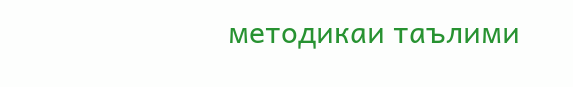методикаи таълими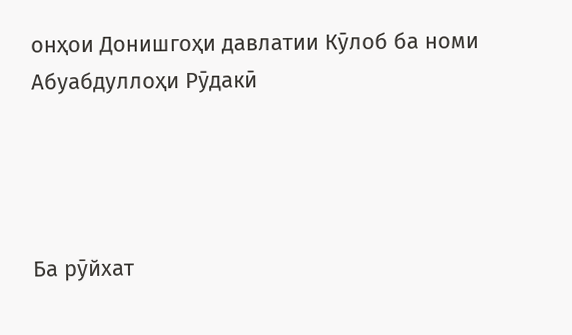онҳои Донишгоҳи давлатии Кӯлоб ба номи Абуабдуллоҳи Рӯдакӣ




Ба рӯйхат